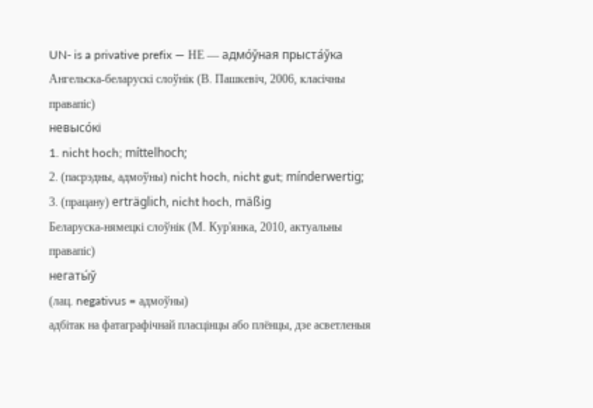UN- is a privative prefix — НЕ — адмо́ўная прыста́ўка
Ангельска-беларускі слоўнік (В. Пашкевіч, 2006, класічны правапіс)
невысо́кі
1. nicht hoch; míttelhoch;
2. (пасрэдны, адмоўны) nicht hoch, nicht gut; mínderwertig;
3. (працану) erträglich, nicht hoch, mäßig
Беларуска-нямецкі слоўнік (М. Кур'янка, 2010, актуальны правапіс)
негаты́ў
(лац. negativus = адмоўны)
адбітак на фатаграфічнай пласцінцы або плёнцы, дзе асветленыя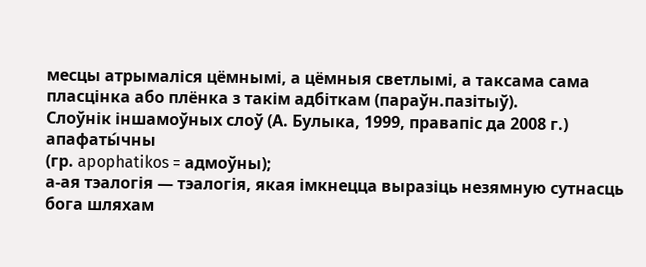месцы атрымаліся цёмнымі, а цёмныя светлымі, а таксама сама пласцінка або плёнка з такім адбіткам (параўн.пазітыў).
Слоўнік іншамоўных слоў (А. Булыка, 1999, правапіс да 2008 г.)
апафаты́чны
(гр. apophatikos = адмоўны);
а-ая тэалогія — тэалогія, якая імкнецца выразіць незямную сутнасць бога шляхам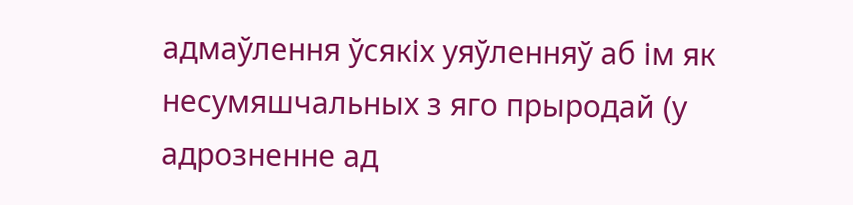адмаўлення ўсякіх уяўленняў аб ім як несумяшчальных з яго прыродай (у адрозненне ад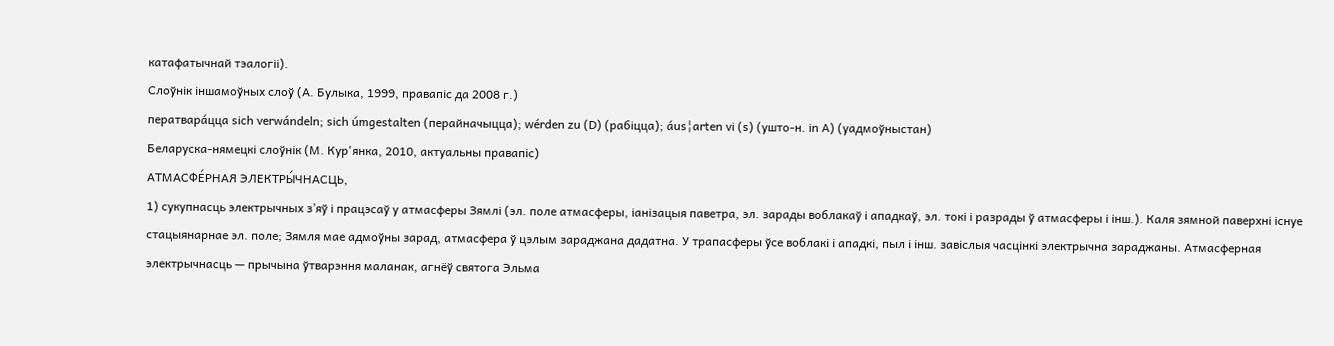катафатычнай тэалогіі).
Слоўнік іншамоўных слоў (А. Булыка, 1999, правапіс да 2008 г.)
ператвара́цца sich verwándeln; sich úmgestalten (перайначыцца); wérden zu (D) (рабіцца); áus¦arten vi (s) (ушто-н. in A) (уадмоўныстан)
Беларуска-нямецкі слоўнік (М. Кур'янка, 2010, актуальны правапіс)
АТМАСФЕ́РНАЯ ЭЛЕКТРЫ́ЧНАСЦЬ,
1) сукупнасць электрычных з’яў і працэсаў у атмасферы Зямлі (эл. поле атмасферы, іанізацыя паветра, эл. зарады воблакаў і ападкаў, эл. токі і разрады ў атмасферы і інш.). Каля зямной паверхні існуе стацыянарнае эл. поле; Зямля мае адмоўны зарад, атмасфера ў цэлым зараджана дадатна. У трапасферы ўсе воблакі і ападкі, пыл і інш. завіслыя часцінкі электрычна зараджаны. Атмасферная электрычнасць — прычына ўтварэння маланак, агнёў святога Эльма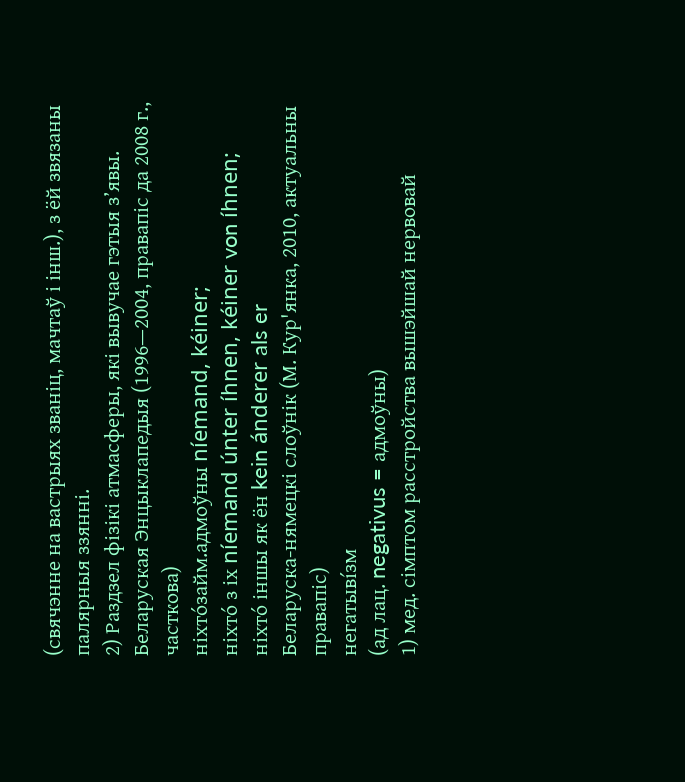(свячэнне на вастрыях званіц, мачтаў і інш.), з ёй звязаны палярныя ззянні.
2) Раздзел фізікі атмасферы, які вывучае гэтыя з’явы.
Беларуская Энцыклапедыя (1996—2004, правапіс да 2008 г., часткова)
ніхто́займ.адмоўны níemand, kéiner;
ніхто́ з іх níemand únter íhnen, kéiner von íhnen;
ніхто́ іншы як ён kein ánderer als er
Беларуска-нямецкі слоўнік (М. Кур'янка, 2010, актуальны правапіс)
негатыві́зм
(ад лац. negativus = адмоўны)
1) мед. сімптом расстройства вышэйшай нервовай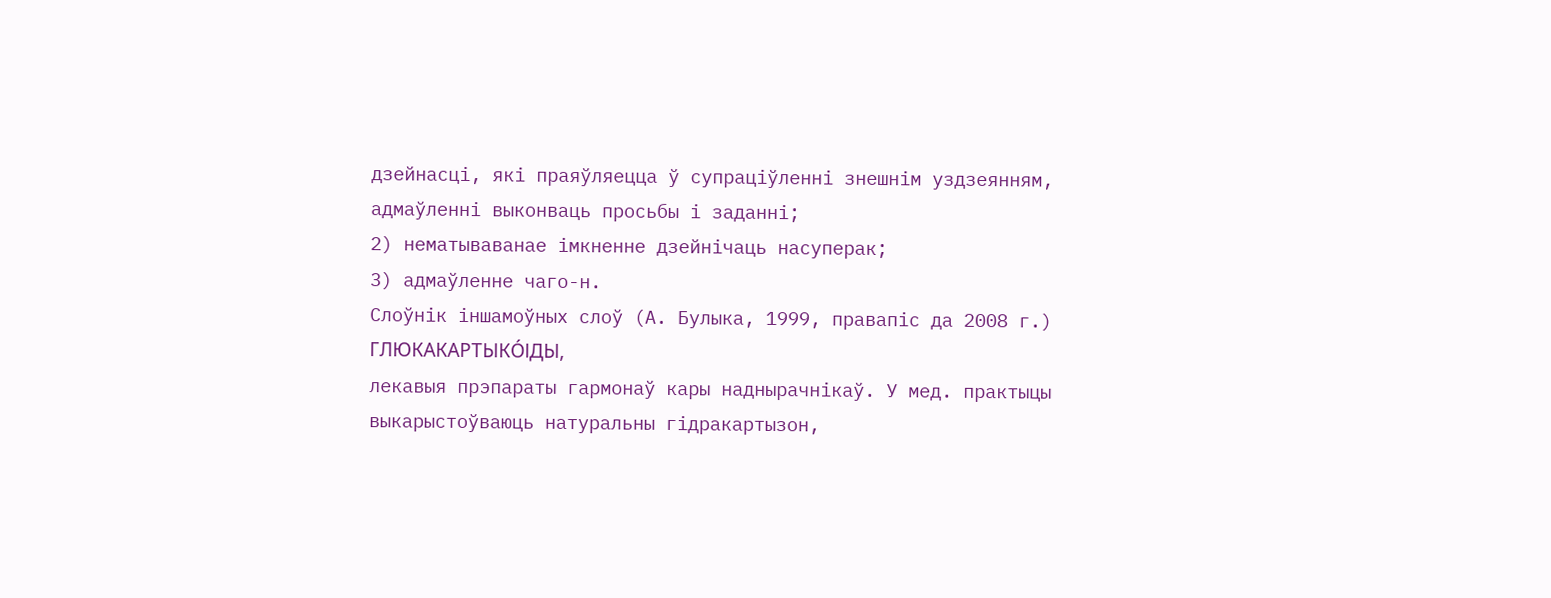дзейнасці, які праяўляецца ў супраціўленні знешнім уздзеянням, адмаўленні выконваць просьбы і заданні;
2) нематываванае імкненне дзейнічаць насуперак;
3) адмаўленне чаго-н.
Слоўнік іншамоўных слоў (А. Булыка, 1999, правапіс да 2008 г.)
ГЛЮКАКАРТЫКО́ІДЫ,
лекавыя прэпараты гармонаў кары наднырачнікаў. У мед. практыцы выкарыстоўваюць натуральны гідракартызон,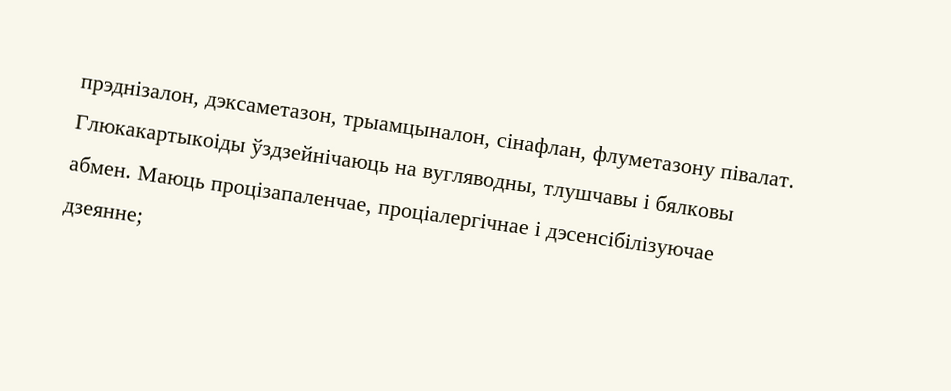прэднізалон, дэксаметазон, трыамцыналон, сінафлан, флуметазону півалат. Глюкакартыкоіды ўздзейнічаюць на вугляводны, тлушчавы і бялковы абмен. Маюць процізапаленчае, проціалергічнае і дэсенсібілізуючае дзеянне;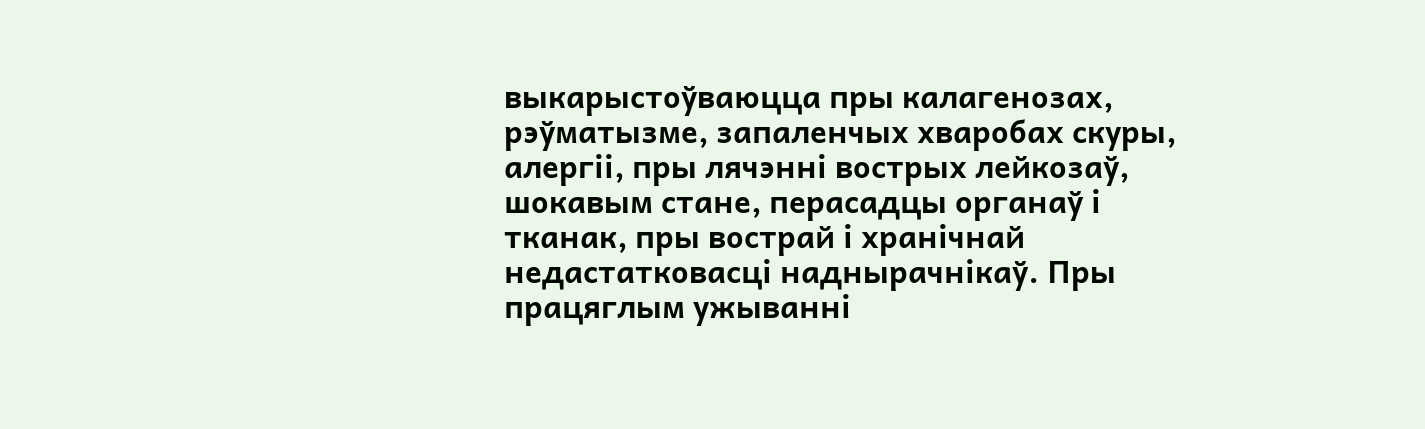выкарыстоўваюцца пры калагенозах, рэўматызме, запаленчых хваробах скуры, алергіі, пры лячэнні вострых лейкозаў, шокавым стане, перасадцы органаў і тканак, пры вострай і хранічнай недастатковасці наднырачнікаў. Пры працяглым ужыванні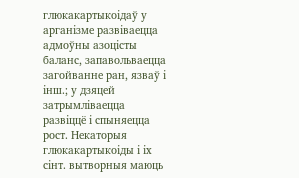глюкакартыкоідаў у арганізме развіваецца адмоўны азоцісты баланс, запавольваецца загойванне ран, язваў і інш.; у дзяцей затрымліваецца развіццё і спыняецца рост. Некаторыя глюкакартыкоіды і іх сінт. вытворныя маюць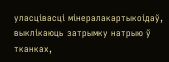уласцівасці мінералакартыкоідаў, выклікаюць затрымку натрыю ў тканках,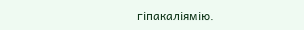гіпакаліямію.